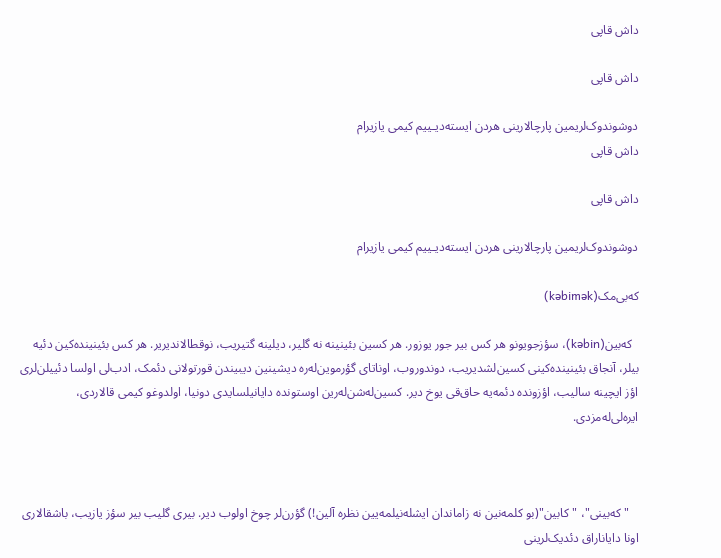داش قاپی

داش قاپی

دوشوندوک‌لریمین پارچالارینی هردن ایسته‌دیـییم کیمی یازیرام
داش قاپی

داش قاپی

دوشوندوک‌لریمین پارچالارینی هردن ایسته‌دیـییم کیمی یازیرام

که‌بی‌مک(kəbimək)

  که‌بین(kəbin)، سؤزجویونو هر کس بیر جور یوزور. هر کسین بئینینه نه گلیر، دیلینه گتیریب، نوقطالاندیریر. هر کس بئینینده‌کین دئیه بیلر، آنجاق بئینینده‌کینی کسین‌لشدیریب، دوندوروب، اوناتای گؤرموین‌له‌ره دیشینین دیبیندن قورتولانی دئمک، ادب‌لی اولسا دئییلن‌لری اؤز ایچینه سالیب، اؤزونده دئمه‌یه حاق‌قی یوخ دیر. کسین‌له‌شن‌له‌رین اوستونده دایانیلسایدی دونیا، اولدوغو کیمی قالاردی، ایره‌لی‌له‌مزدی.



   "که‌بینی"، "کابین"(بو کلمه‌نین نه زاماندان ایشله‌نیلمه‌یین نظره آلین!) گؤرن‌لر چوخ اولوب‌ دیر. بیری گلیب بیر سؤز یازیب، باشقالاری اونا دایاناراق دئدیک‌لرینی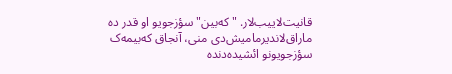قانیت‌لاییب‌لار. "که‌بین" سؤزجویو او قدر ده ماراق‌لاندیرمامیش‌دی منی، آنجاق که‌بیمه‌ک سؤزجویونو ائشیده‌دنده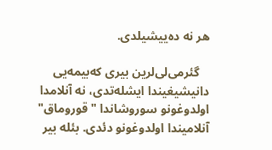هر نه ده‌ییشیلدی.

   گئرمی‌لی‌لرین بیری که‌بیمه‌یی دانیشیغیندا ایشله‌تدی، نه آنلامدا اولدوغونو سوروشاندا "قوروماق" آنلامیندا اولدوغونو دئدی. بئله بیر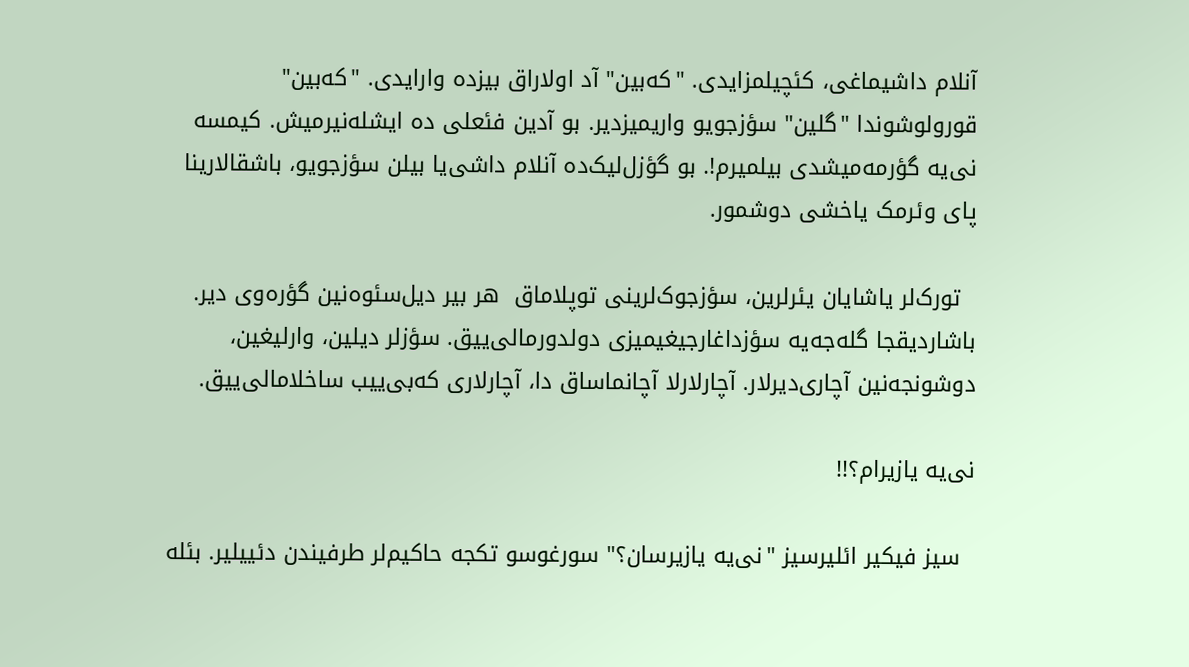آنلام داشیماغی، کئچیلمزایدی. "که‌بین" آد اولاراق بیزده وارایدی. "که‌بین" قورولوشوندا "گلین" سؤزجویو واریمیزدیر. بو آدین فئعلی ده ایشله‌نیرمیش. کیمسه نی‌یه گؤرمه‌میشدی بیلمیرم!. بو گؤزل‌لیک‌ده آنلام داشی‌یا بیلن سؤزجویو، باشقالارینا پای وئرمک یاخشی دوشمور.

  تورک‌لر یاشایان یئرلرین، سؤزجوک‌لرینی توپلاماق  هر بیر دیل‌سئوه‌نین گؤره‌وی دیر. باشاردیقجا گله‌جه‌یه سؤزداغارجیغیمیزی دولدورمالی‌ییق. سؤزلر دیلین، وارلیغین، دوشونجه‌نین آچاری‌دیرلار. آچارلارلا آچانماساق دا، آچارلاری که‌بی‌ییب ساخلامالی‌ییق.

نی‌یه یازیرام؟!!

  سیز فیکیر ائلیرسیز "نی‌یه یازیرسان؟" سورغوسو تکجه حاکیم‌لر طرفیندن دئییلیر. بئله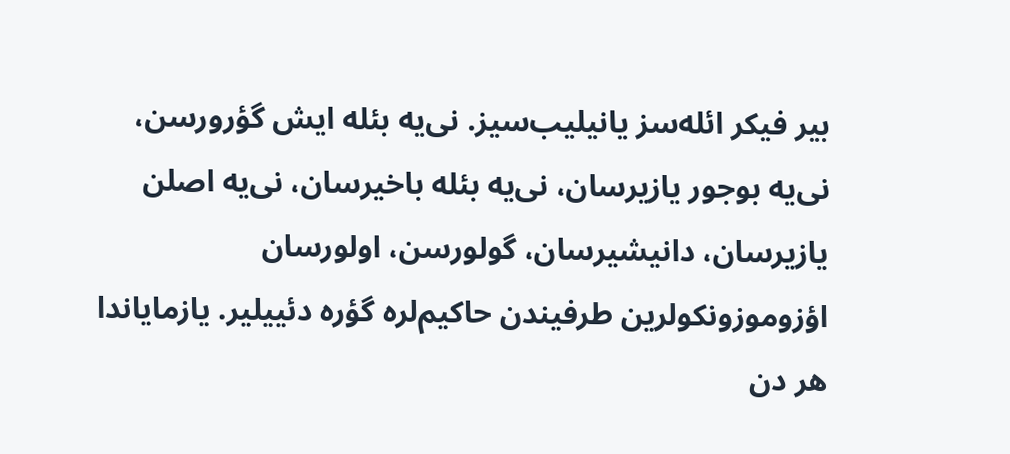بیر فیکر ائله‌سز یانیلیب‌سیز. نی‌یه بئله ایش گؤرورسن، نی‌یه بوجور یازیرسان، نی‌یه بئله باخیرسان، نی‌یه اصلن یازیرسان، دانیشیرسان، گولورسن، اولورسان اؤزوموزونکولرین طرفیندن حاکیم‌لره گؤره دئییلیر. یازمایاندا هر دن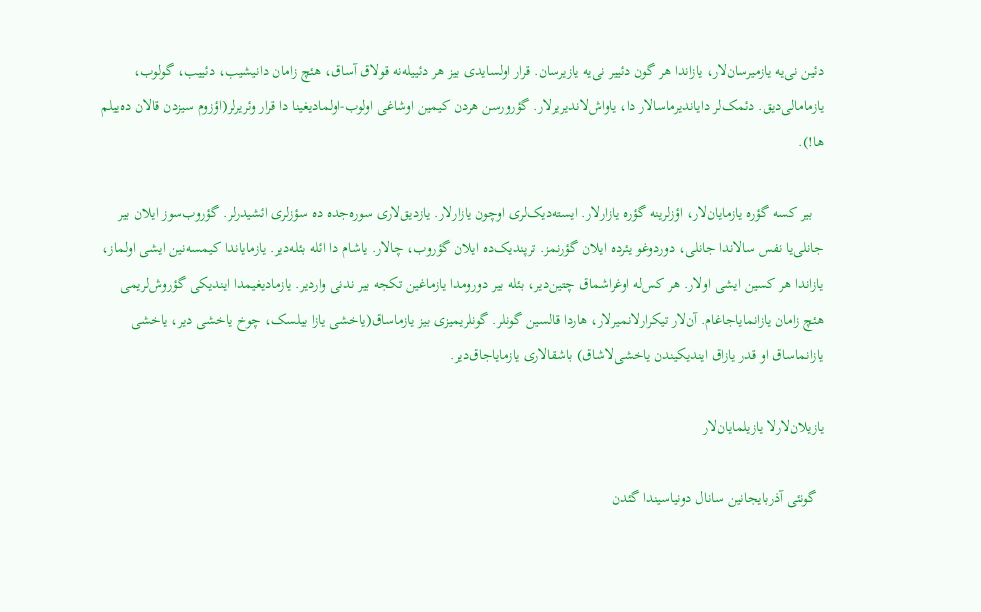دئین نی‌یه یازمیرسان‌لار، یازاندا هر گون دئییر نی‌یه یازیرسان. قرار اولسایدی بیز هر دئییله‌نه قولاق آساق، هئچ زامان دانیشیب، دئییب، گولوب، یازمامالی‌دیق. دئمک‌لر دایاندیرماسالار دا، یاواش‌لاندیریرلار. گؤرورسن هردن کیمین اوشاغی اولوب-اولمادیغینا دا قرار وئریرلر(اؤزوم سیزدن قالان ده‌ییلم ها!).

   بیر کسه گؤره یازمایان‌لار، اؤزلرینه گؤره یازارلار. ایسته‌دیک‌لری اوچون یازارلار. یازدیق‌لاری سوره‌جده ده سؤزلری ائشیدرلر. گؤروب‌سوز ایلان بیر جانلی‌یا نفس سالاندا جانلی، دوردوغو یئرده ایلان گؤرنمز. ترپندیک‌ده ایلان گؤروب، چالار. یاشام‌ دا ائله بئله‌دیر. یازمایاندا کیمسه‌نین ایشی اولماز، یازاندا هر کسین ایشی اولار. هر کس‌له اوغراشماق چتین‌دیر، بئله بیر دورومدا یازماغین تکجه بیر ندنی واردیر. یازمادیغیمدا ایندیکی گؤروش‌لریمی هئچ زامان یازانمایاجاغام. آن‌لار تیکرارلانمیرلار، هاردا قالسین گونلر. گونلریمیزی بیز یازماساق(یاخشی یازا بیلسک، چوخ یاخشی دیر، یاخشی یازانماساق او قدر یازاق ایندیکیندن یاخشی‌لاشاق) باشقالاری یازمایاجاق‌دیر.

یازیلان‌لار‌لا یازیلمایان‌لار

  گونئی آذربایجانین سانال دونیاسیندا گئدن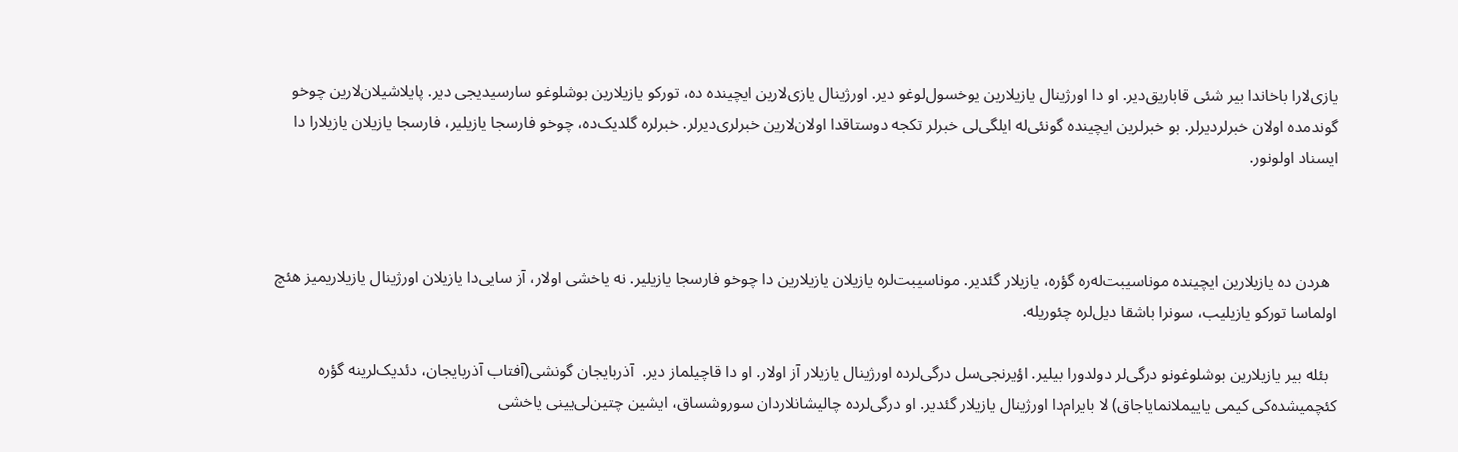یازی‌لارا باخاندا بیر شئی قاباریق‌دیر. او دا اورژینال یازیلارین یوخسول‌لوغو دیر. اورژینال یازی‌لارین ایچینده ده، تورکو یازیلارین بوشلوغو سارسیدیجی دیر. پایلاشیلان‌لارین چوخو گوندمده اولان خبرلر‌دیرلر. بو خبرلرین ایچینده گونئی‌له ایلگی‌لی خبرلر تکجه دوستاقدا اولان‌لارین خبرلری‌دیرلر. خبرلره گلدیک‌ده، چوخو فارسجا یازیلیر، فارسجا یازیلان یازیلارا دا ایسناد اولونور.



  هردن ده یازیلارین ایچینده موناسیبت‌له‌ره گؤره، یازیلار گئدیر. موناسیبت‌لره یازیلان یازیلارین دا چوخو فارسجا یازیلیر. نه یاخشی اولار، آز سایی‌دا یازیلان اورژینال یازیلاریمیز هئچ اولماسا تورکو یازیلیب، سونرا باشقا دیل‌لره چئوریله.

  بئله بیر یازیلارین بوشلوغونو درگی‌لر دولدورا بیلیر. اؤیرنجی‌سل درگی‌لرده اورژینال یازیلار آز اولار. او دا قاچیلماز دیر.  آذربایجان گونشی(آفتاب آذربایجان، دئدیک‌لرینه گؤره کئچمیشده‌کی کیمی یاییملانمایاجاق) لا بایرام‌دا اورژینال یازیلار گئدیر. او درگی‌لرده چالیشا‌نلاردان سوروشساق، ایشین چتین‌لی‌یینی یاخشی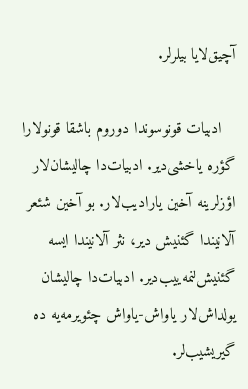آچیق‌لایا بیلرلر.

   ادبیات قونوسوندا دوروم باشقا قونولارا گؤره یاخشی‌دیر. ادبیات‌دا چالیشان‌لار اؤزلرینه آخین یارادیب‌لار. بو آخین شئعر آلانیندا گئنیش دیر، نثر آلانیندا ایسه گئنیش‌لنمه‌ییب‌دیر. ادبیات‌دا چالیشان یولداش‌لار یاواش-یاواش چئویرمه‌یه ده گیریشیب‌لر.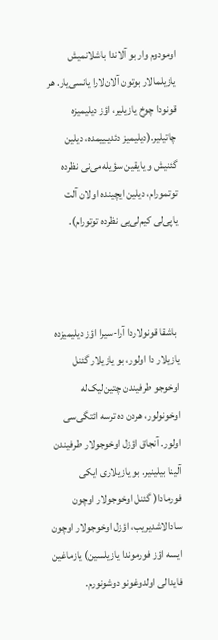اومودوم وار بو آلاندا باشلانمیش یازیلمالار بوتون آلان‌لارا یانسی‌یار. هر قونودا چوخ یازیلیر، اؤز دیلیمیزه چاتیلیر.(دیلیمیز دئدیـییمده، دیلین گئنیش و یایقین سؤیله‌می‌نی نظرده توتمورام، دیلین ایچینده اولان آلت یاپی‌لی کیم‌لی‌یی نظرده توتورام).



 باشقا قونولاردا آرا-سیرا اؤز دیلیمیزده یازیلار دا اولور، بو یازیلار گئنل اوخوجو طرفیندن چتین‌لیک‌له اوخونولور، هردن ده ترسه ائتگی‌سی اولور. آنجاق اؤزل اوخوجولار طرفیندن آلینا بیلینیر. بو یازیلاری ایکی فورمادا( گئنل اوخوجولار اوچون سادالاشدیریب، اؤزل اوخوجولار اوچون ایسه اؤز فورموندا یازیلسین) یازماغین فایدالی اولدوغونو دوشونورم.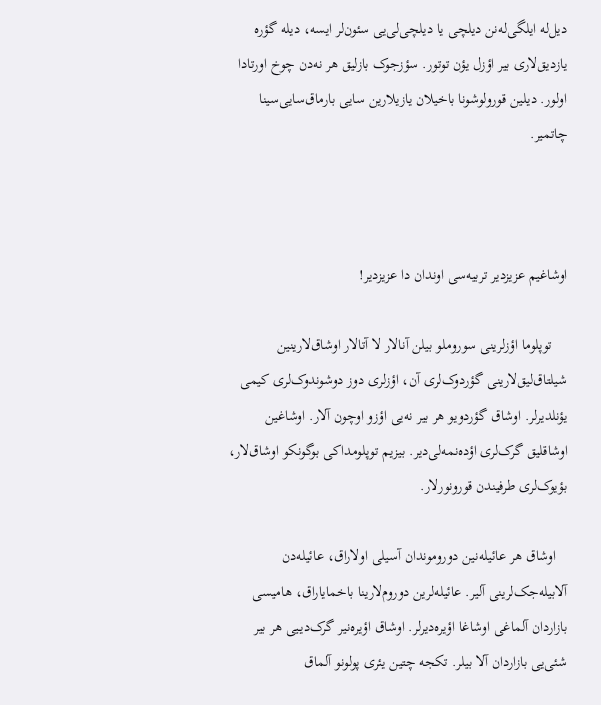دیل‌له ایلگی‌له‌نن دیلچی یا دیلچی‌لی‌یی سئون‌لر ایسه، دیله گؤره یازدیق‌لاری بیر اؤزل یؤن توتور. سؤزجوک بازلیق هر نه‌دن چوخ اورتادا اولور. دیلین قورولوشونا باخیلان یازیلارین سایی بارماق‌سایی‌سینا چاتمیر.



اوشاغیم عزیزدیر تربیه‌سی اوندان دا عزیزدیر!

    توپلوما اؤزلرینی سوروملو بیلن آنالار لا آتالار اوشاق‌لارینین شیلتاق‌لیق‌لارینی گؤردوک‌لری آن، اؤزلری دوز دوشوندوک‌لری کیمی یؤنلدیرلر. اوشاق گؤردویو هر بیر نه‌یی اؤزو اوچون آلار. اوشاغین اوشاقلیق گرک‌لری اؤده‌نمه‌لی‌دیر. بیزیم توپلومداکی بوگونکو اوشاق‌لار، بؤیوک‌لری طرفیندن قورونورلار.

   اوشاق هر عائیله‌نین دوروموندان آسیلی اولاراق، عائیله‌‌دن آلابیله‌جک‌لرینی آلیر. عائیله‌لرین دوروم‌لارینا باخمایاراق، هامیسی بازاردان آلماغی اوشاغا اؤیره‌دیرلر. اوشاق اؤیره‌نیر گرک‌دیـیی هر بیر شئی‌‌یی بازاردان آلا بیلر. تکجه چتین یئری پولونو آلماق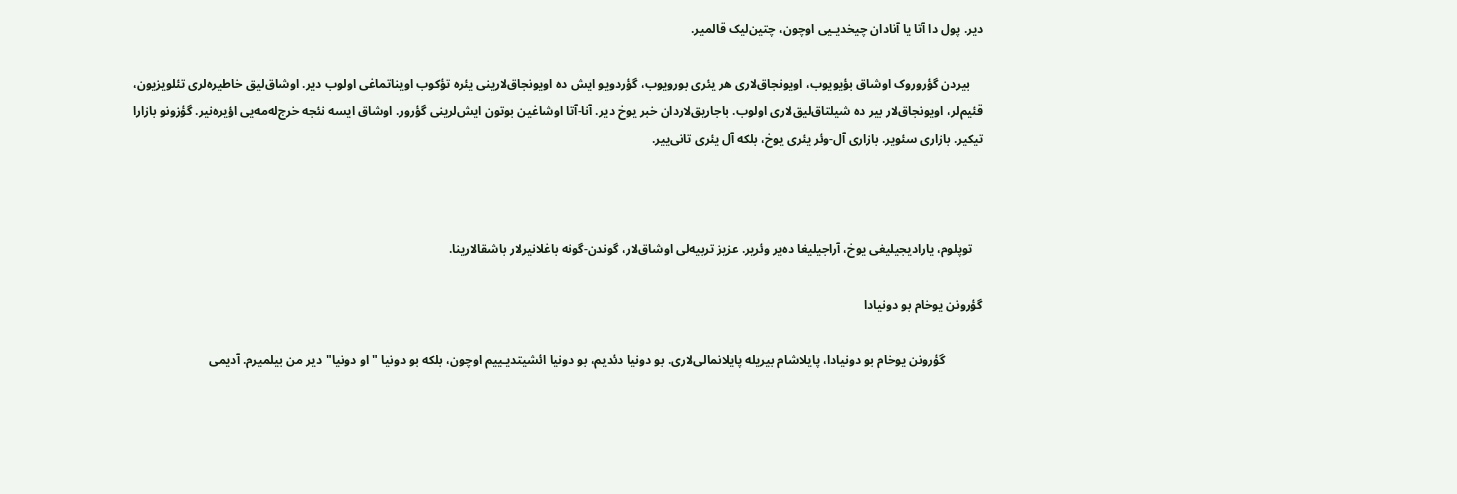دیر. پول دا آتا یا آنادان چیخدیـیی اوچون، چتین‌لیک قالمیر.

    بیردن گؤروروک اوشاق بؤیویوب، اویونجاق‌لاری هر یئری بورویوب، گؤردویو ایش ده اویونجاق‌لارینی یئره تؤکوب اویناتماغی اولوب دیر. اوشاق‌لیق خاطیره‌لری تئلویزیون، قئیم‌لر، اویونجاق‌لار بیر ده شیلتاق‌لیق‌لاری اولوب. باجاریق‌لاردان خبر یوخ دیر. آنا-آتا اوشاغین بوتون ایش‌لرینی گؤرور. اوشاق ایسه نئجه خرج‌له‌مه‌یی اؤیره‌نیر. گؤزونو بازارا تیکیر. بازاری سئویر. بازاری آل-وئر یئری یوخ، بلکه آل یئری تانی‌ییر.



   توپلوم، یارادیجیلیغی یوخ، آراجیلیغا ده‌یر وئریر. عزیز تربیه‌لی اوشاق‌لار، گوندن-گونه باغلانیرلار باشقالارینا.

گؤرونن یوخام بو دونیادا

            گؤرونن یوخام بو دونیادا، پایلاشام بیریله پایلانمالی‌لاری. بو دونیا دئدیم، بو دونیا ائشیتدیـییم اوچون، بلکه بو دونیا "او دونیا"دیر من بیلمیرم. آدیمی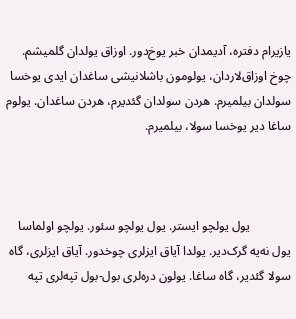یازیرام دفتره، آدیمدان خبر یوخ‌دور. اوزاق یولدان گلمیشم. چوخ اوزاق‌لاردان، یولومون باشلانیشی ساغدان ایدی یوخسا سولدان بیلمیرم. هردن سولدان گئدیرم، هردن ساغدان. یولوم ساغا دیر یوخسا سولا، بیلمیرم.



             یول یولچو ایستر. یول یولچو سئور. یولچو اولماسا یول نه‌یه گرک‌دیر. یولدا آیاق ایزلری چوخدور. آیاق ایزلری، گاه سولا گئدیر، گاه ساغا. یولون دره‌لری بول-بول تپه‌لری تپه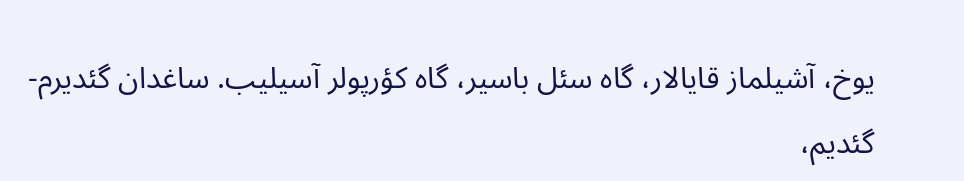یوخ، آشیلماز قایالار، گاه سئل باسیر، گاه کؤرپولر آسیلیب. ساغدان گئدیرم-گئدیم،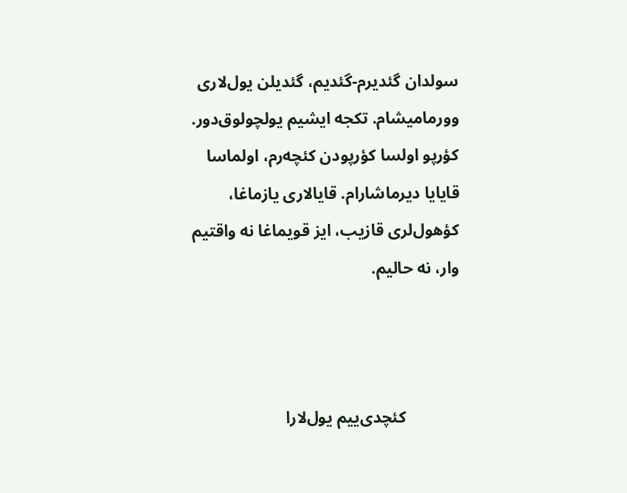سولدان گئدیرم-گئدیم، گئدیلن یول‌لاری وورمامیشام. تکجه ایشیم یولچولوق‌دور. کؤرپو اولسا کؤرپودن کئچه‌رم، اولماسا قایایا دیرماشارام. قایالاری یازماغا، کؤهول‌لری قازیب، ایز قویماغا نه واقتیم وار، نه حالیم.



             کئچدی‌ییم یول‌لارا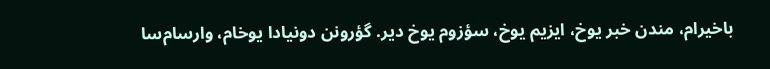باخیرام، مندن خبر یوخ، ایزیم یوخ، سؤزوم یوخ دیر. گؤرونن دونیادا یوخام، وارسام‌سا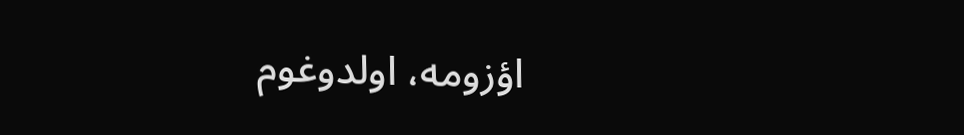اؤزومه، اولدوغوم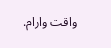واقت وارام.